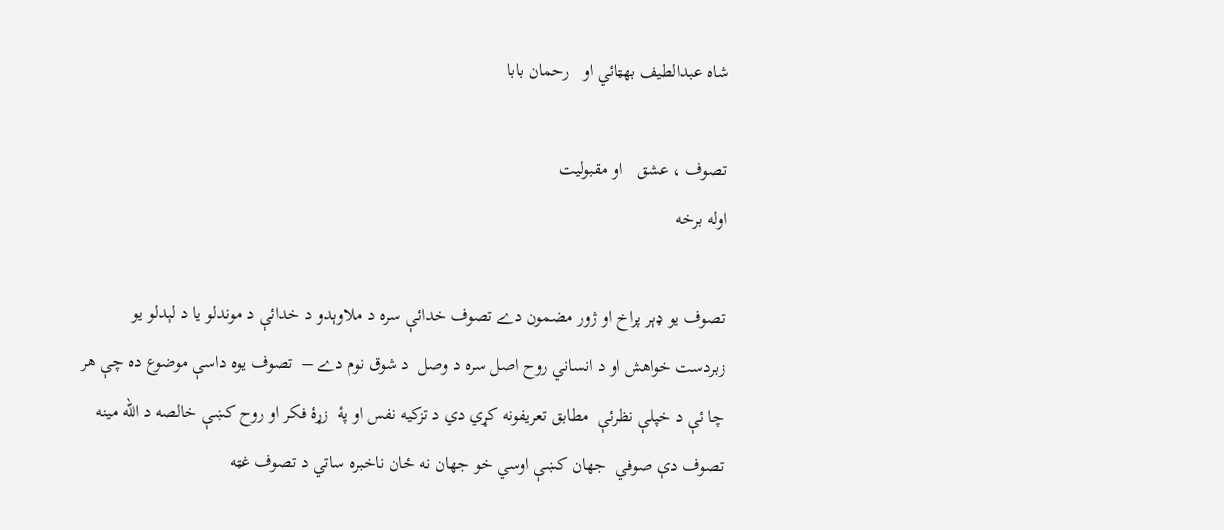شاه عبدالطيف بهټائي او   رحمان بابا

تصوف ، عشق   او مقبوليت
اوله برخه

تصوف يو ډېر پراخ او ژور مضمون دے تصوف خدائې سره د ملاوېدو د خدائې د موندلو يا د لېدلو يو زبردست خواهش او د انساني روح اصل سره د وصل  د شوق نوم دے –  تصوف يوه داسې موضوع ده چې هر چا ئې د خپلې نظرئې  مطابق تعريفونه کړي دي د تزکيه نفس او پۀ  زړۀ فکر او روح کښې خالصه د الله مينه تصوف دې صوفي  جهان کښې اوسي خو جهان نه ځان ناخبره ساتي د تصوف غټه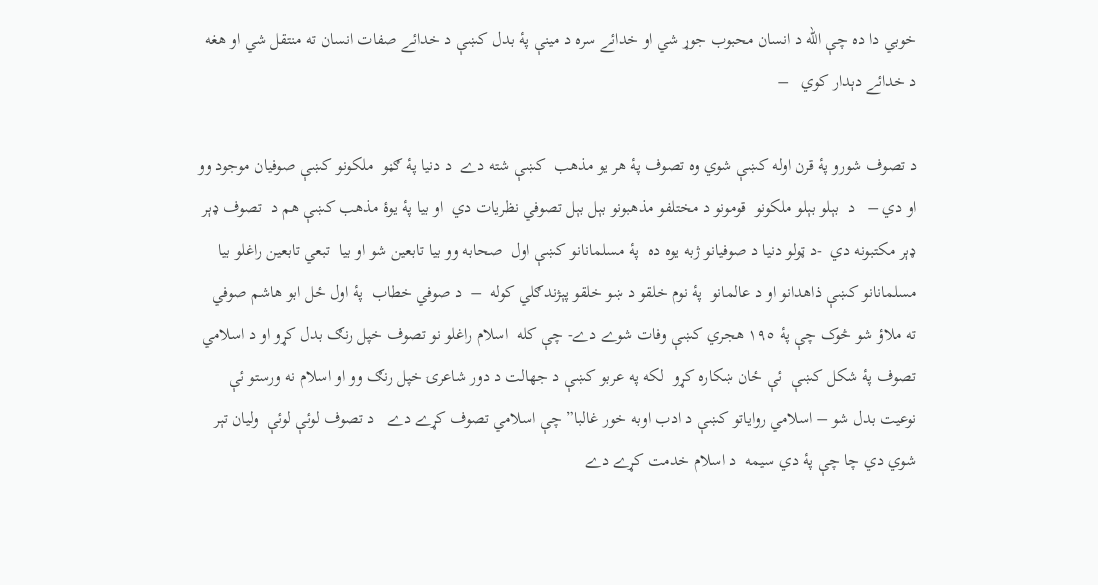خوبي دا ده چې الله د انسان محبوب جوړ شي او خدائے سره د مينې پۀ بدل کښې د خدائے صفات انسان ته منتقل شي او هغه د خدائے دېدار کوي   –

د تصوف شورو پۀ قرن اوله کښې شوي وه تصوف پۀ هر يو مذهب  کښې شته دے  د دنيا پۀ ګڼو  ملکونو کښې صوفيان موجود وو او دي –   د  بېلو بېلو ملکونو  قومونو د مختلفو مذهبونو بېل بېل تصوفي نظريات دي  او بيا پۀ يوۀ مذهب کښې هم د  تصوف ډېر ډېر مکتبونه دي  -د ټولو دنيا د صوفيانو ژبه يوه ده  پۀ مسلمانانو کښې اول  صحابه وو بيا تابعين شو او بيا  تبعي تابعين راغلو بيا مسلمانانو کښې ذاهدانو او د عالمانو  پۀ نوم خلقو د ښو خلقو پېژندګلي کوله  –  د صوفي خطاب  پۀ اول ځل ابو هاشم صوفي ته ملاؤ شو څوک چې پۀ ١٩٥ هجري کښې وفات شوے دے- چې کله  اسلام راغلو نو تصوف خپل رنګ بدل کړو او د اسلامي تصوف پۀ شکل کښې  ئې ځان ښکاره کړو  لکه په عربو کښې د جهالت د دور شاعرۍ خپل رنګ وو او اسلام نه ورستو ئې نوعيت بدل شو – اسلامي رواياتو کښې د ادب اوبه خور غالبا” چې اسلامي تصوف کړے دے   د تصوف لوئې لوئې  وليان تېر شوي دي چا چې پۀ دي سيمه  د اسلام خدمت کړے دے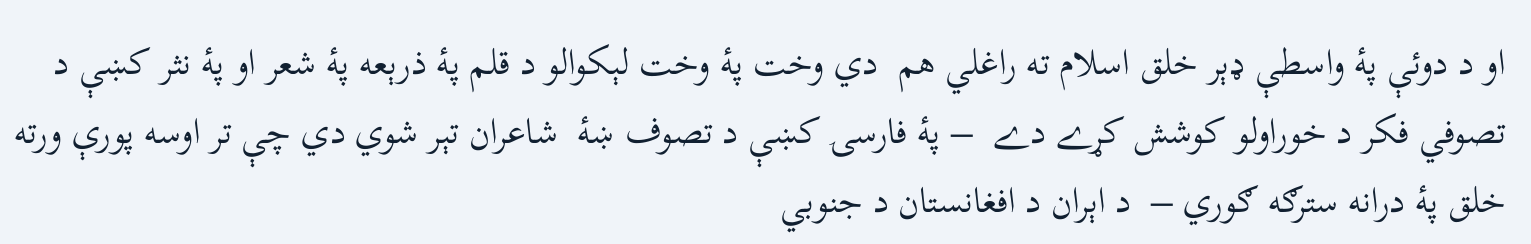او د دوئې پۀ واسطې ډېر خلق اسلام ته راغلي هم  دي وخت پۀ وخت لېکوالو د قلم پۀ ذرېعه پۀ شعر او پۀ نثر کښې د تصوفي فکر د خوراولو کوشش کړے دے  – پۀ فارسۍ کښې د تصوف ښۀ  شاعران تېر شوي دي چې تر اوسه پورې ورته  خلق پۀ درانه سترګه ګوري –  د اېران د افغانستان د جنوبي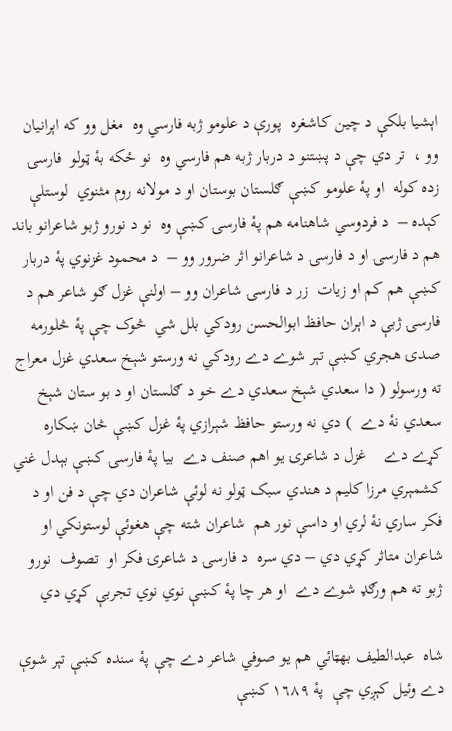اېشيا بلکې د چين کاشغره  پورې د علومو ژبه فارسي وه  مغل وو که اېرانيان  وو ،  تر دي چې د پښتنو د دربار ژبه هم فارسي وه  نو ځکه بۀ ټولو  فارسۍ زده کوله  او پۀ علومو کښې ګلستان بوستان او د مولانه روم مثنوي  لوستلې  کېده –  د فردوسي شاهنامه هم پۀ فارسۍ کښې وه  نو د نورو ژبو شاعرانو باند هم د فارسۍ او د فارسۍ د شاعرانو اثر ضرور وو –  د محمود غزنوي پۀ دربار کښې هم کم او زيات  زر د فارسۍ شاعران وو – اولنې غزل ګو شاعر هم د فارسۍ ژبې د اېران حافظ ابوالحسن رودکي بلل شي  څوک چې پۀ څلورمه صدۍ هجري کښې تېر شوے دے رودکي نه ورستو شېخ سعدي غزل معراج ته ورسولو ( دا سعدي شېخ سعدي دے خو د ګلستان او د بو ستان شېخ سعدي نۀ دے  ) دي نه ورستو حافظ شېرازي پۀ غزل کښې څان ښکاره کړے دے    غزل د شاعرۍ يو اهم صنف دے  بيا پۀ فارسۍ کښې بېدل غني کشمېري مرزا کليم د هندي سبک ټولو نه لوئې شاعران دي چې د فن او د فکر ساري نۀ لري او داسې نور هم  شاعران شته چې هغوئې لوستونکي او شاعران متاثر کړي دي – دي سره  د فارسۍ د شاعرۍ فکر او  تصوف  نورو ژبو ته هم ورګډ شوے دے  او هر چا پۀ کښې نوي نوي تجربې کړي دي

شاه  عبدالطيف بهټائي هم يو صوفي شاعر دے چې پۀ سنده کښې تېر شوې دے وئيل کېږي چې  پۀ ١٦٨٩ کښې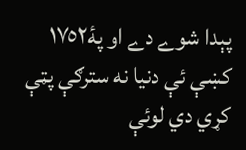پېدا شوے دے او پۀ١٧٥٢ کښې ئې دنيا نه سترګې پټې کړي دي لوئې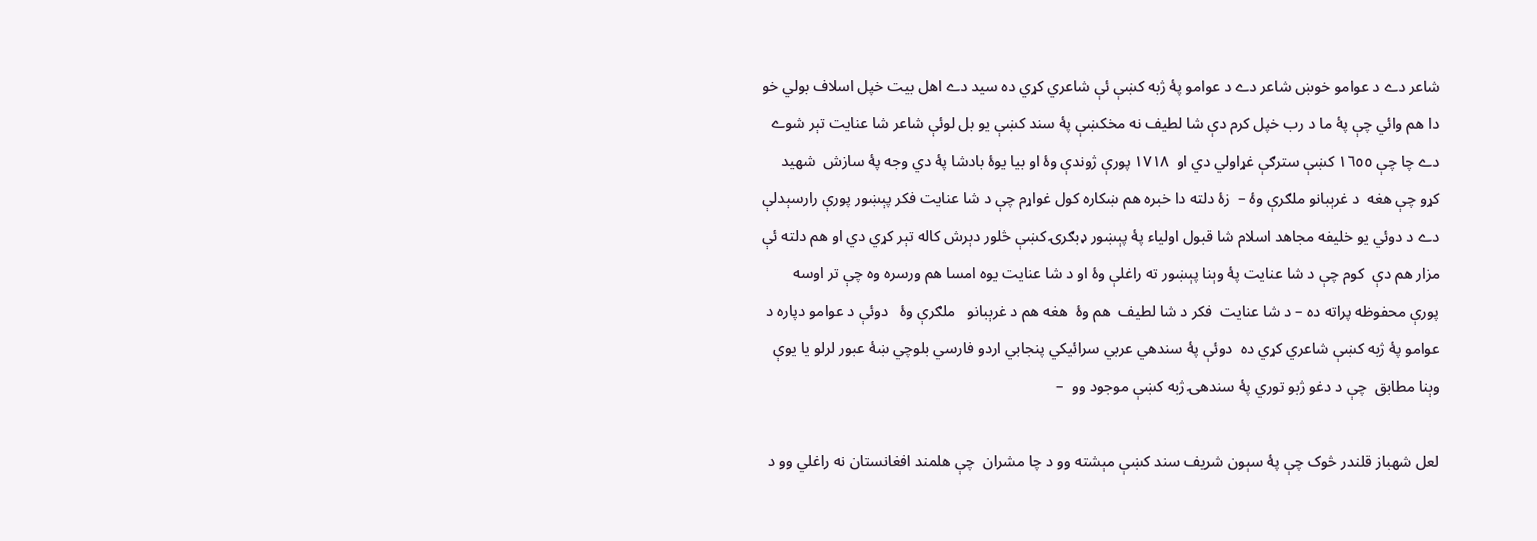شاعر دے د عوامو خوښ شاعر دے د عوامو پۀ ژبه کښې ئې شاعري کړي ده سيد دے اهل بيت خپل اسلاف بولي خو دا هم وائي چې پۀ ما د رب خپل کرم دې شا لطيف نه مخکښې پۀ سند کښې يو بل لوئې شاعر شا عنايت تېر شوے دے چا چې ١٦٥٥ کښې سترګې غړاولي دي او  ١٧١٨ پورې ژوندې وۀ او بيا يوۀ بادشا پۀ دي وجه پۀ سازش  شهيد کړو چې هغه  د غرېبانو ملګرې وۀ –  زۀ دلته دا خبره هم ښکاره کول غواړم چې د شا عنايت فکر پېښور پورې رارسېدلې دے د دوئي يو خليفه مجاهد اسلام شا قبول اولياء پۀ پېښور ډبګرۍ کښې څلور دېرش کاله تېر کړي دي او هم دلته ئې مزار هم دې  کوم چې د شا عنايت پۀ وېنا پېښور ته راغلې وۀ او د شا عنايت يوه امسا هم ورسره وه چې تر اوسه پورې محفوظه پراته ده – د شا عنايت  فکر د شا لطيف  هم وۀ  هغه هم د غرېبانو   ملګرې وۀ   دوئې د عوامو دپاره د عوامو پۀ ژبه کښې شاعري کړي ده  دوئې پۀ سندهي عربي سرائيکي پنجابي اردو فارسي بلوچي ښۀ عبور لرلو يا يوې وېنا مطابق  چې د دغو ژبو توري پۀ سندهۍ ژبه کښې موجود وو  –

لعل شهباز قلندر څوک چې پۀ سېون شريف سند کښې مېشته وو د چا مشران  چې هلمند افغانستان نه راغلي وو د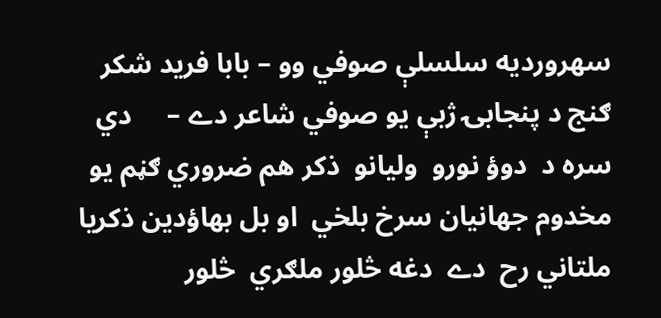سهرورديه سلسلې صوفي وو – بابا فريد شکر ګنج د پنجابۍ ژبې يو صوفي شاعر دے –     دي سره د  دوؤ نورو  وليانو  ذکر هم ضروري ګڼم يو مخدوم جهانيان سرخ بلخي  او بل بهاؤدين ذکريا ملتاني رح  دے  دغه څلور ملګري  څلور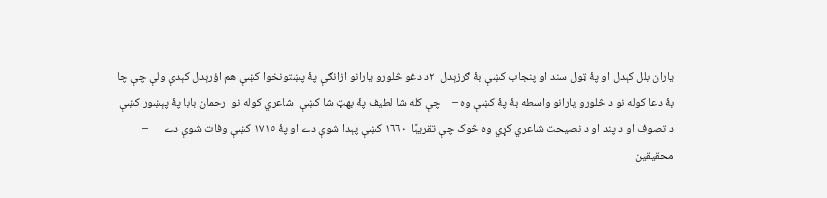ياران بلل کېدل او پۀ ټول سند او پنجاب کښې بۀ ګرزېدل  ٢د دغو څلورو يارانو ازانګې پۀ پښتونخوا کښې هم اؤرېدل کېدې ولې چې چا بۀ دعا کوله نو د څلورو يارانو واسطه بۀ پۀ کښې وه –    چې کله شا لطيف پۀ بهټ شا کښې  شاعري کوله نو  رحمان بابا پۀ پېښور کښې د تصوف او د پند او د نصيحت شاعري کړي وه څوک چې تقريبًا  ١٦٦٠ کښې پېدا شوې دے او پۀ ١٧١٥ کښې وفات شوې دے      –   محقيقين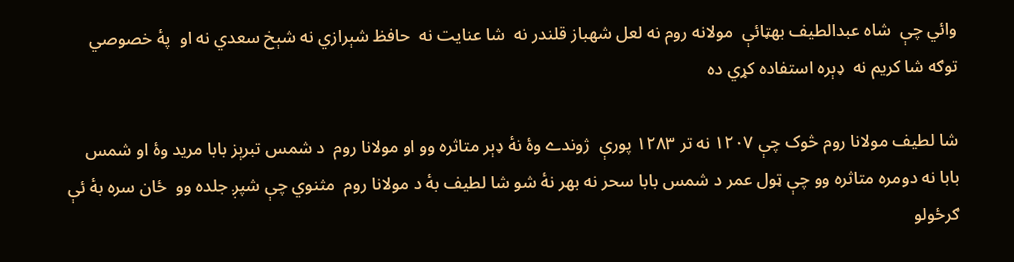وائي چې  شاه عبدالطيف بهټائې  مولانه روم نه لعل شهباز قلندر نه  شا عنايت نه  حافظ شېرازي نه شېخ سعدي نه او  پۀ خصوصي توګه شا کريم نه  ډېره استفاده کړي ده

شا لطيف مولانا روم څوک چې ١٢٠٧ نه تر ١٢٨٣ پورې  ژوندے وۀ نۀ ډېر متاثره وو او مولانا روم  د شمس تبرېز بابا مريد وۀ او شمس بابا نه دومره متاثره وو چې ټول عمر د شمس بابا سحر نه بهر نۀ شو شا لطيف بۀ د مولانا روم  مثنوي چې شپږ جلده وو  ځان سره بۀ ئې  ګرځولو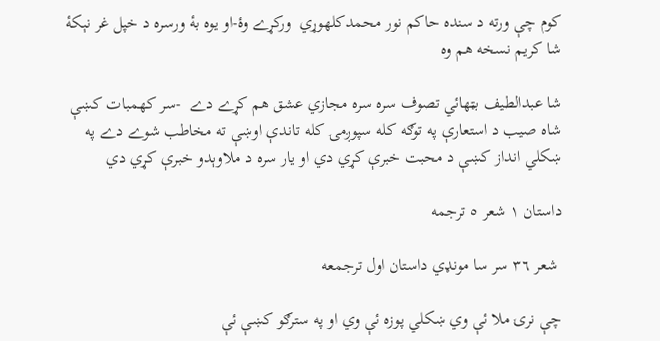کوم چې ورته د سنده حاکم نور محمدکلهوړي  ورکړے وۀ-او يوه بۀ ورسره د خپل غر نېکۀ شا کريم نسخه هم وه

شا عبدالطيف بټهائي تصوف سره سره مجازي عشق هم کړے دے  -سر کهمبات کښې شاه صيب د استعارې په توګه کله سپوږمۍ کله تاندې اوښې ته مخاطب شوے دے په ښکلي انداز کښې د محبت خبرې کړي دي او يار سره د ملاوېدو خبرې کړي دي

داستان ١ شعر ٥ ترجمه

 شعر ٣٦ سر سا مونډي داستان اول ترجمعه

چې نرۍ ملا ئې وي ښکلي پوزه ئې وي او په سترګو کښې ئې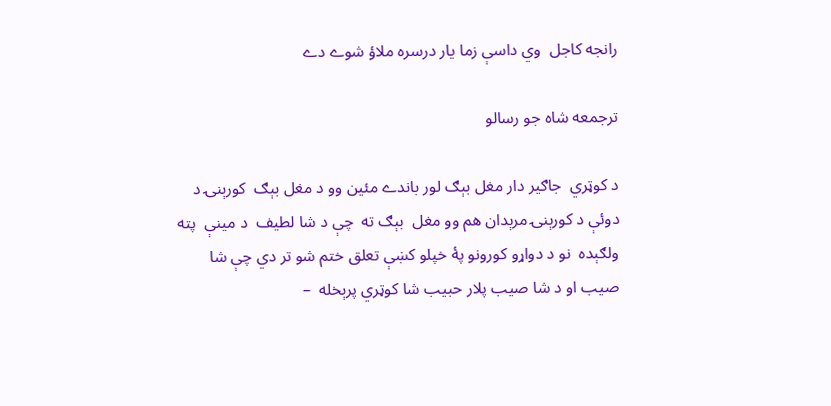رانجه کاجل  وي داسې زما يار درسره ملاؤ شوے دے

ترجمعه شاه جو رسالو

د کوټري  جاګير دار مغل بېګ لور باندے مئين وو د مغل بېګ  کورېنۍ د دوئې د کورېنۍ مرېدان هم وو مغل  بېګ ته  چې د شا لطيف  د مينې  پته ولګېده  نو د دواړو کورونو پۀ خپلو کښې تعلق ختم شو تر دي چې شا صيب او د شا صيب پلار حبيب شا کوټري پرېخله  –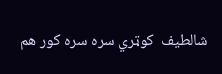شالطيف  کوټري سره سره کور هم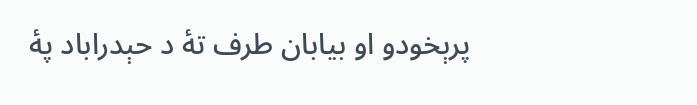پرېخودو او بيابان طرف تۀ د حېدراباد پۀ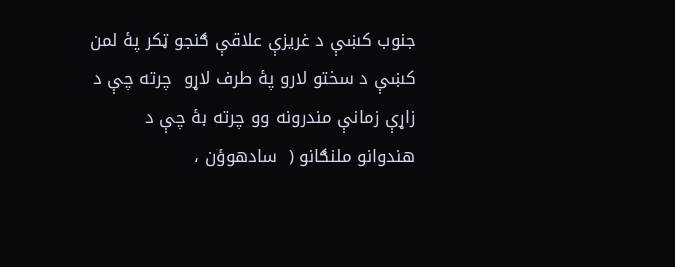جنوب کښې د غريزې علاقې ګنجو ټکر پۀ لمن کښې د سختو لارو پۀ طرف لاړو  چرته چې د زاړې زمانې مندرونه وو چرته بۀ چې د هندوانو ملنګانو (  سادهوؤن ،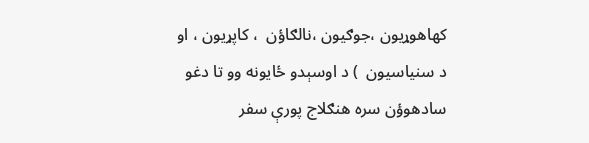کهاهوړيون ،جوګيون ،نالګاؤن  ، کاپړيون ، او د سنياسيون  ) د اوسېدو ځايونه وو تا دغو سادهوؤن سره هنګلاج پورې سفر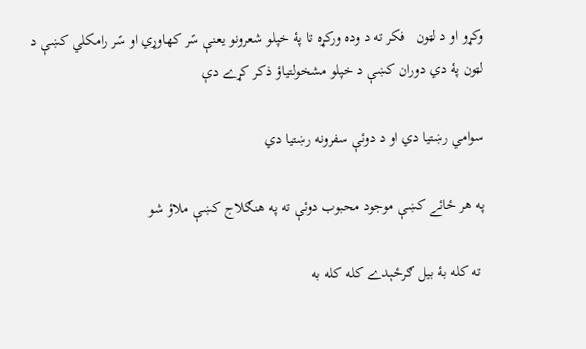وکړو او د لټون   فکر ته د وده ورکړه تا پۀ خپلو شعرونو يعنې سًر کهاوړي او سًر رامکلي کښې د لټون پۀ دي دوران کښې د خپلو مشخولتياؤ ذکر کړے دې

سوامي رښتيا دي او د دوئې سفرونه رښتيا دي

په هر ځائے کښې موجود محبوب دوئې ته په هنګلاج کښې ملاؤ شو

 ته کله بۀ بيل ګرځېدے کله کله به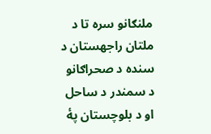ملنګانو سره تا د ملتان راجهستان د سنده د صحراګانو د سمندر د ساحل او د بلوچستان پۀ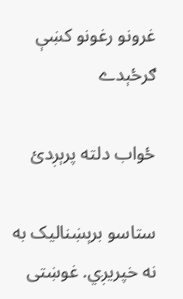غرونو رغونو کښې ګرځېدے

ځواب دلته پرېږدئ

ستاسو برېښناليک به نه خپريږي. غوښتى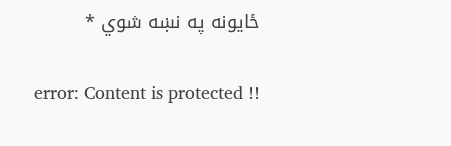ځایونه په نښه شوي *

error: Content is protected !!